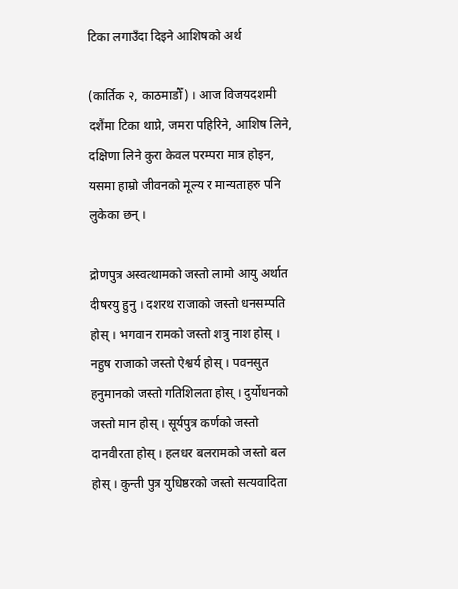टिका लगाउँदा दिइने आशिषको अर्थ

(कार्तिक २, काठमाडौँ) । आज विजयदशमी दशैंमा टिका थाप्ने, जमरा पहिरिने, आशिष लिने, दक्षिणा लिने कुरा केवल परम्परा मात्र होइन, यसमा हाम्रो जीवनको मूल्य र मान्यताहरु पनि लुकेका छन् ।

द्रोणपुत्र अस्वत्थामको जस्तो लामो आयु अर्थात दीषरयु हुनु । दशरथ राजाको जस्तो धनसम्पति होस् । भगवान रामको जस्तो शत्रु नाश होस् । नहुष राजाको जस्तो ऐश्वर्य होस् । पवनसुत हनुमानको जस्तो गतिशिलता होस् । दुर्योधनको जस्तो मान होस् । सूर्यपुत्र कर्णको जस्तो दानवीरता होस् । हलधर बलरामको जस्तो बल होस् । कुन्ती पुत्र युधिष्ठरको जस्तो सत्यवादिता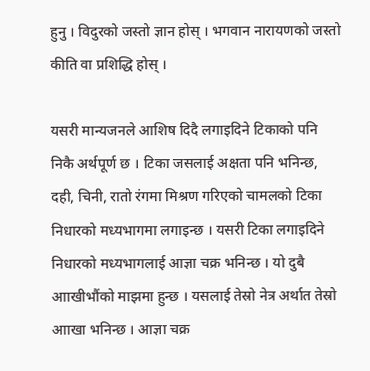हुनु । विदुरको जस्तो ज्ञान होस् । भगवान नारायणको जस्तो कीति वा प्रशिद्धि होस् ।

यसरी मान्यजनले आशिष दिदै लगाइदिने टिकाको पनि निकै अर्थपूर्ण छ । टिका जसलाई अक्षता पनि भनिन्छ, दही, चिनी, रातो रंगमा मिश्रण गरिएको चामलको टिका निधारको मध्यभागमा लगाइन्छ । यसरी टिका लगाइदिने निधारको मध्यभागलाई आज्ञा चक्र भनिन्छ । यो दुबै आाखीभौंको माझमा हुन्छ । यसलाई तेस्रो नेत्र अर्थात तेस्रो आाखा भनिन्छ । आज्ञा चक्र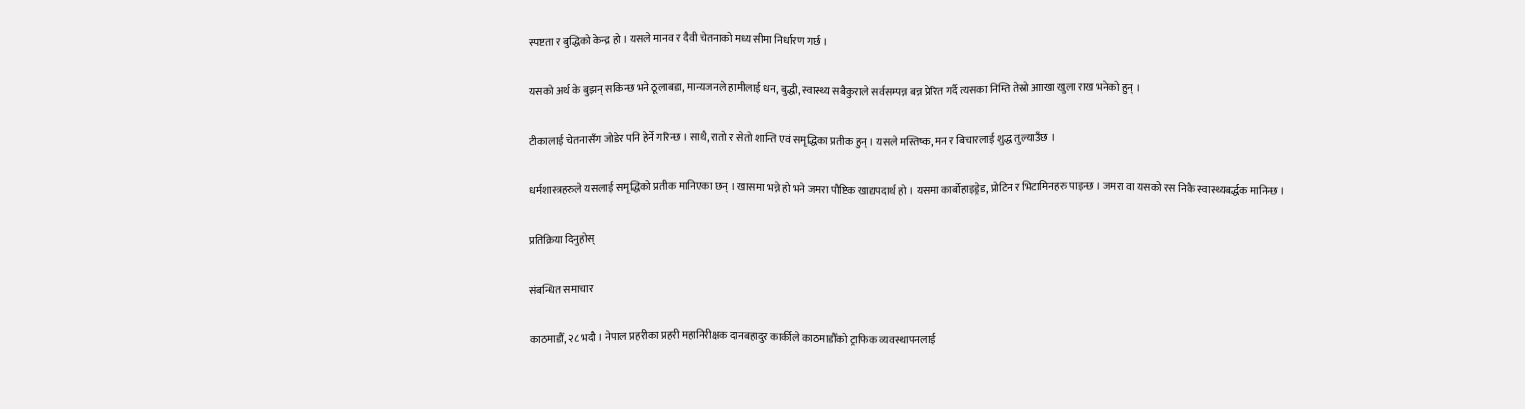स्पष्टता र बुद्धिको केन्द्र हो । यसले मानव र दैवी चेतनाको मध्य सीमा निर्धारण गर्छ ।

यसको अर्थ के बुझन् सकिन्छ भने ठूलाबडा, मान्यजनले हामीलाई धन, बुद्धी, स्वास्थ्य सबैकुराले सर्वसम्पन्न बन्न प्रेरित गर्दै त्यसका निम्ति तेस्रो आाखा खुला राख भनेको हुन् ।

टीकालाई चेतनासँग जोडेर पनि हेर्ने गरिन्छ । साथै, रातो र सेतो शान्ति एवं समृद्धिका प्रतीक हुन् । यसले मस्तिष्क, मन र बिचारलाई शुद्ध तुल्याउँछ ।

धर्मशास्त्रहरुले यसलाई समृद्धिको प्रतीक मानिएका छन् । खासमा भन्ने हो भने जमरा पौष्टिक खाद्यपदार्थ हो । यसमा कार्बोहाइड्रेड, प्रोटिन र भिटामिनहरु पाइन्छ । जमरा वा यसको रस निकै स्वास्थ्यबर्द्धक मानिन्छ ।

प्रतिक्रिया दिनुहोस्

संबन्धित समाचार

काठमाडौँ, २८ भदौ । नेपाल प्रहरीका प्रहरी महानिरीक्षक दानबहादुर कार्कीले काठमाडौँको ट्राफिक व्यवस्थापनलाई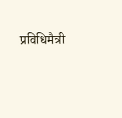प्रविधिमैत्री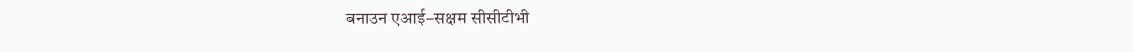बनाउन एआई–सक्षम सीसीटीभी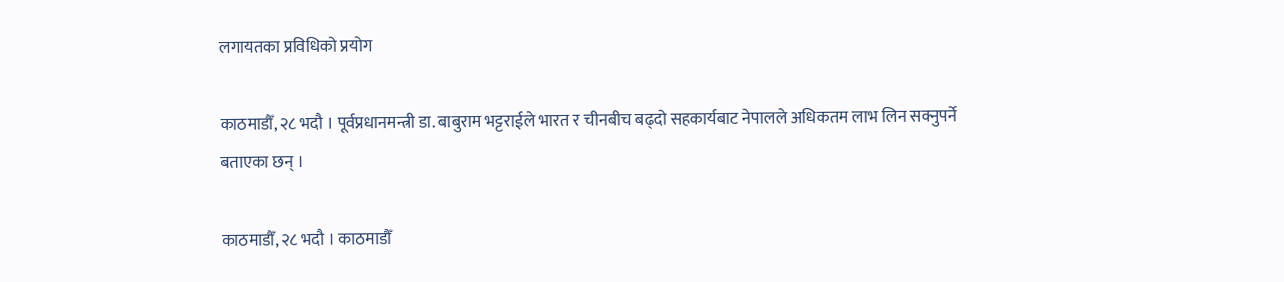लगायतका प्रविधिको प्रयोग

काठमाडौँ, २८ भदौ । पूर्वप्रधानमन्त्री डा. बाबुराम भट्टराईले भारत र चीनबीच बढ्दो सहकार्यबाट नेपालले अधिकतम लाभ लिन सक्नुपर्ने बताएका छन् ।

काठमाडौँ, २८ भदौ । काठमाडौँ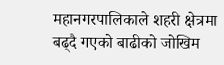महानगरपालिकाले शहरी क्षेत्रमा बढ्दै गएको बाढीको जोखिम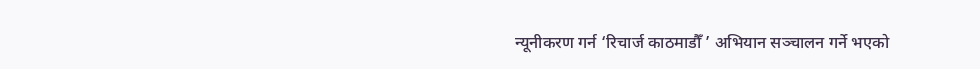न्यूनीकरण गर्न ‘रिचार्ज काठमाडौँ ’ अभियान सञ्चालन गर्ने भएको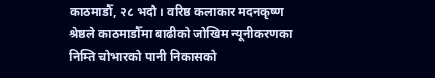काठमाडौँ, २८ भदौ । वरिष्ठ कलाकार मदनकृष्ण श्रेष्ठले काठमाडौँमा बाढीको जोखिम न्यूनीकरणका निम्ति चोभारको पानी निकासको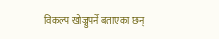विकल्प खोज्नुपर्ने बताएका छन्